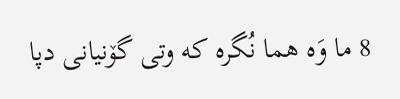8 ما وَه هما نُگره که وتی گۆنیانی دپا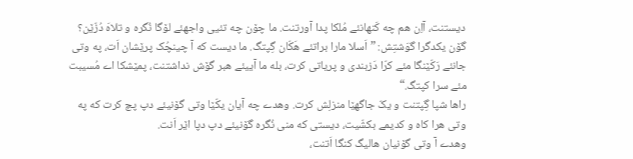دیستنت، آاِن هم چه کَنهانئے مُلکا پدا آورتنت. ما چۆن چه تئیی واجهئے لۆگا نُگره و تلاهَ دُزّێن؟
گۆن یکدگرا گوَشتِش: ”اَسلا مارا براتئے هَکّان گِپتگ. ما دیست که آ چینچُک پرێشان اَت، په وتی جانئے رَکّێنگا مئے کرّا دَزبندی و پریاتی کرت، بله ما آییئے هبر گۆش نداشتنت، پمێشکا اے مُسیبت مئے سرا کپتگ.“
راها شپا گِپتنت و یکّ جاگهێا منزلِش کرت. وهدے چه آیان یکّێا وتی گۆنیئے دپ پچ کرت که په وتی هرا کاه و کدیمے بکشّیت، دیستی که منی نُگره گۆنیئے دپ دپا اێر اَنت.
وهدے آ وتی گۆنیان هالیگ کنگا اَتنت،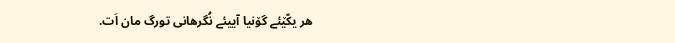هر یکّێئے گۆنیا آییئے نُگرهانی تورگ مان اَت.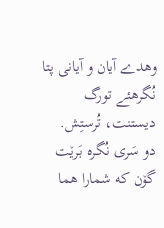وهدے آیان و آیانی پتا نُگرهئے تورگ دیستنت، تُرستِش.
دو سَری نُگره بَرێت گۆن که شمارا هما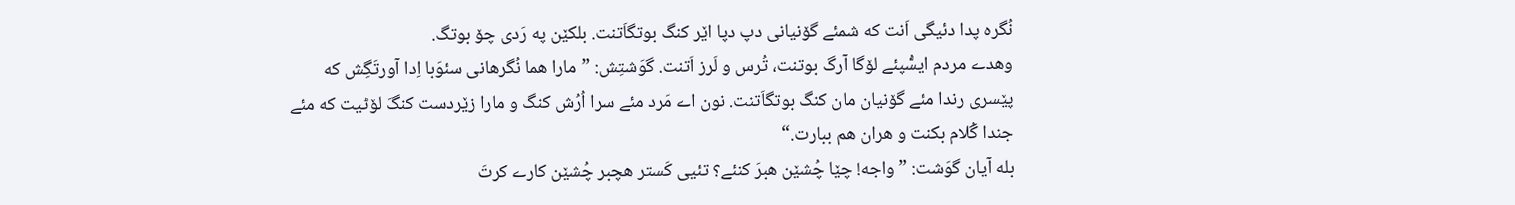نُگره پدا دئیگی اَنت که شمئے گۆنیانی دپ دپا اێر کنگ بوتگاَتنت. بلکێن په رَدی چۆ بوتگ.
وهدے مردم ایسُّپئے لۆگا آرگ بوتنت، تُرس و لَرز اَتنت. گوَشتِش: ”مارا هما نُگرهانی سئوَبا اِدا آورتَگِش که پێسری رندا مئے گۆنیان مان کنگ بوتگاَتنت. نون اے مَرد مئے سرا اُرُش کنگ و مارا زێردست کنگَ لۆٹیت که مئے جندا گُلام بکنت و هران هم ببارت.“
بله آیان گوَشت: ”واجه! چێا چُشێن هبرَ کنئے؟ تئیی کَستر هچبر چُشێن کارے کرتَ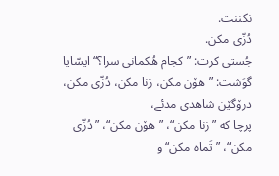نکننت.
دُزّی مکن.
جُستی کرت: ”کجام هُکمانی سرا؟“ ایسّایا گوَشت: ”هۆن مکن، زنا مکن، دُزّی مکن، درۆگێن شاهدی مدئے،
پرچا که ”زنا مکن“، ”هۆن مکن“، ”دُزّی مکن“، ”تَماه مکن“ و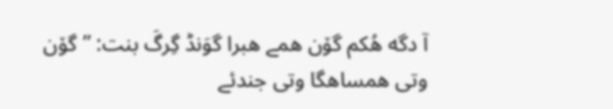آ دگه هُکم گۆن همے هبرا گوَنڈ گِرگَ بنت: ”گۆن وتی همساهگا وتی جندئے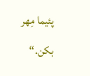پئیما مِهر بکن.“